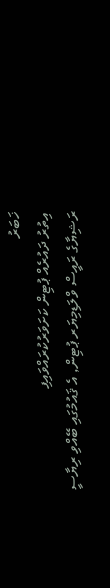ޚަބަރު
އިތުރު ދައުރެއް ޕުޓިން ކަށަވަރުކުރައްވައިފި
ރަޝިޔާގެ ރައީސް ވްލަޑިމިޔަރ ޕުޓިން, އެ ޤައުމުގައި ބޭއްވި ރިޔާސީ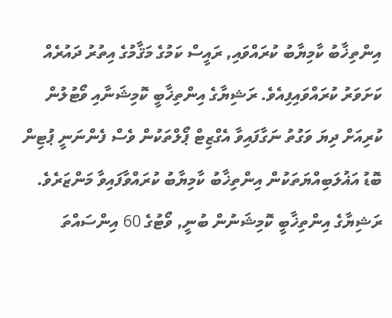އިންތިޚާބު ކާމިޔާބު ކުރައްވައި, ރައީސް ކަމުގެ މަޤާމުގެ އިތުރު ދައުރެއް ކަށަވަރު ކުރައްވައިފިއެވެ. ރަޝިޔާގެ އިންތިޚާބީ ކޮމިޝަނާއި ވޯޓުލުން ކުރިއަށް ދިޔަ ވަގުތު ނަގާފައިވާ އެގްޒިޓް ޕޯލްތަކުން ވެސް ފެންނަނީ ޕުޓިން ބޮޑު އަޣުލަބިއްޔަތަކުން އިންތިޚާބު ކާމިޔާބު ކުރައްވާފައިވާ މަންޒަރެވެ.
ރަޝިޔާގެ އިންތިޚާބީ ކޮމިޝަނުން ބުނީ, ވޯޓުގެ 60 އިންސައްތަ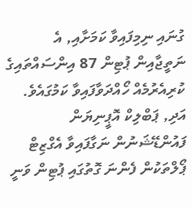ގުނައި ނިމިފައިވާ ކަމަށާއި, އެ ނަތީޖާއިން ޕުޓިން 87 އިންސައްތައިގެ ކުރިއެރުމެއް ހޯއްދަވާފައިވާ ކަމުގައެވެ. އަދި, ޕަބްލިކް އޮޕީނިޔަން ފައުންޑޭޝަނުން ނަގާފައިވާ އެގްޒިޓް ޕޯލްތަކުން ފެންނަ ގޮތުގައި ޕުޓިން ވަނީ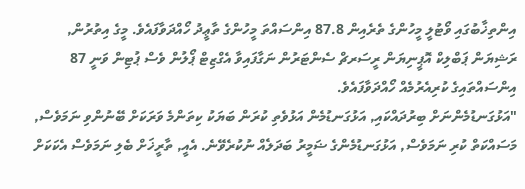އިންތިޚާބުގައި ވޯޓުލީ މީހުންގެ ތެރެއިން 87.8 އިންސައްތަ މީހުންގެ ތާޢީދު ހޯއްދަވާފައެވެ. މީގެ އިތުރުން, ރަޝިޔަން ޕަބްލިކް އޮޕީނިޔަން ރީސަރޗް ސެންޓަރުން ނަގާފައިވާ އެގްޒިޓް ޕޯލުން ވެސް ޕުޓިން ވަނީ 87 އިންސައްތައިގެ ކުރިއެރުމެއް ހޯއްދަވާފައެވެ.
"އަޅުގަނޑުމެންނަށް ބިރުދައްކައި, އަޅުގަނޑުމެން އަޅުވެތި ކުރަން ބަޔަކު ކިތަންމެ ވަރަކަށް ބޭނުންވި ނަމަވެސް, މަސައްކަތް ކުރި ނަމަވެސް, އަޅުގަނޑުމެންގެ ޟަމީރު ބަދަލެއް ނުކުރެވޭނެ. އެއީ, ތާރީޚަށް ބެލި ނަމަވެސް އެކަކަށް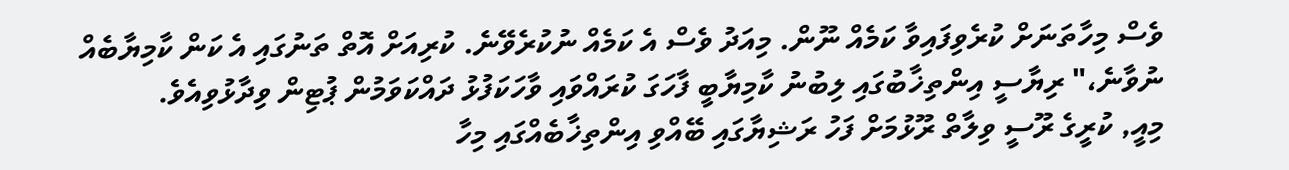ވެސް މިހާތަނަށް ކުރެވިފައިވާ ކަމެއް ނޫން. މިއަދު ވެސް އެ ކަމެއް ނުކުރެވޭނެ. ކުރިއަށް އޮތް ތަނުގައި އެ ކަން ކާމިޔާބެއް ނުވާނެ،" ރިޔާސީ އިންތިޚާބުގައި ލިބުނު ކާމިޔާބީ ފާހަގަ ކުރައްވައި ވާހަކަފުޅު ދައްކަވަމުން ޕުޓިން ވިދާޅުވިއެވެ.
މިއީ, ކުރީގެ ރޫސީ ވިލާތް ރޫޅުމަށް ފަހު ރަޝިޔާގައި ބޭއްވި އިންތިޚާބެއްގައި މިހާ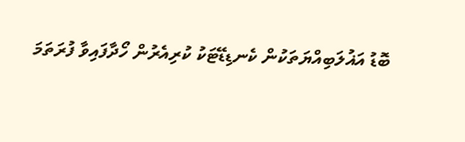ބޮޑު އަޣުލަބިއްޔަތަކުން ކެނޑިޑޭޓަކު ކުރިއެރުން ހޯދާފައިވާ ފުރަތަމަ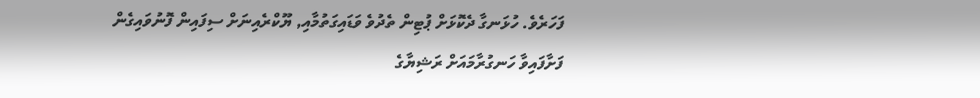ފަހަރެވެ. ހުޅަނގާ ދެކޮޅަށް ޕުޓިން ތެދުވެ ވަޑައިގަތުމާއި, ޔޫކްރެއިނަށް ސިފައިން ފޮނުވައިގެން ފަށާފައިވާ ހަނގުރާމައަށް ރަޝިޔާގެ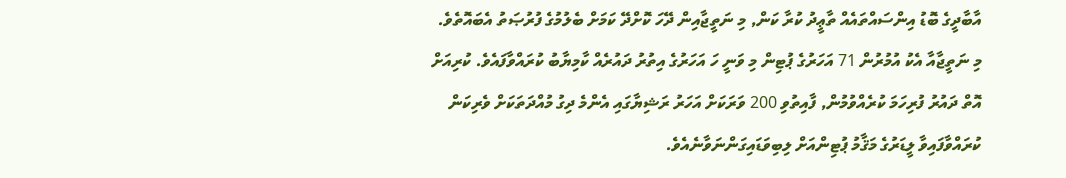އާބާދީގެ ބޮޑު އިންސައްތައެއް ތާޢީދު ކުރާ ކަން, މި ނަތީޖާއިން ދޭހަ ކޮށްދޭ ކަމަށް ބެލުމުގެ ފުރުޞަތު އެބައޮތެވެ.
މި ނަތީޖާއާ އެކު އުމުރުން 71 އަހަރުގެ ޕުޓިން މި ވަނީ ހަ އަހަރުގެ އިތުރު ދައުރެއް ކާމިޔާބު ކުރައްވާފައެވެ. ކުރިއަށް އޮތް ދައުރު ފުރިހަމަ ކުރެއްވުމުން, ފާއިތުވި 200 ވަރަކަށް އަހަރު ރަޝިޔާގައި އެންމެ ދިގު މުއްދަތަކަށް ވެރިކަން ކުރައްވާފައިވާ ލީޑަރުގެ މަޤާމު ޕުޓިންއަށް ލިބިވަޑައިގަންނަވާނެއެވެ.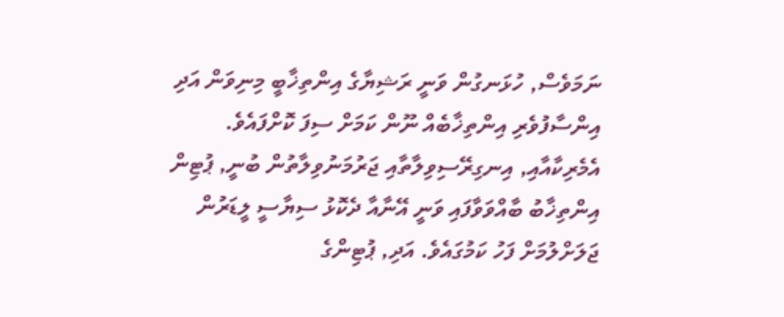ނަމަވެސް, ހުޅަނގުން ވަނީ ރަޝިޔާގެ އިންތިޚާބީ މިނިވަން އަދި އިންސާފުވެރި އިންތިޚާބެއް ނޫން ކަމަށް ސިފަ ކޮށްފައެވެ. އެމެރިކާއާއި, އިނގިރޭސިވިލާތާއި ޖަރުމަނުވިލާތުން ބުނީ, ޕުޓިން އިންތިޚާބު ބާއްވަވާފައި ވަނީ އޭނާއާ ދެކޮޅު ސިޔާސީ ލީޑަރުން ޖަލަށްލުމަށް ފަހު ކަމުގައެވެ. އަދި, ޕުޓިންގެ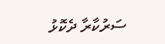ސަރުކާރާ ދެކޮޅު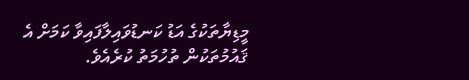މީޑިޔާތަކުގެ އަޑު ކަނޑުވައިލާފައިވާ ކަމަށް އެ ޤައުމުތަކުން ތުހުމަތު ކުރެއެވެ.